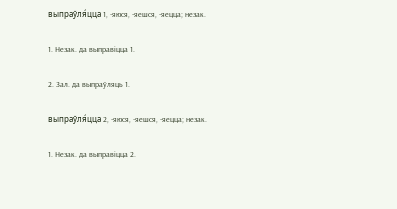выпраўля́цца 1, ‑яюся, ‑яешся, ‑яецца; незак.

1. Незак. да выправіцца 1.

2. Зал. да выпраўляць 1.

выпраўля́цца 2, ‑яюся, ‑яешся, ‑яецца; незак.

1. Незак. да выправіцца 2.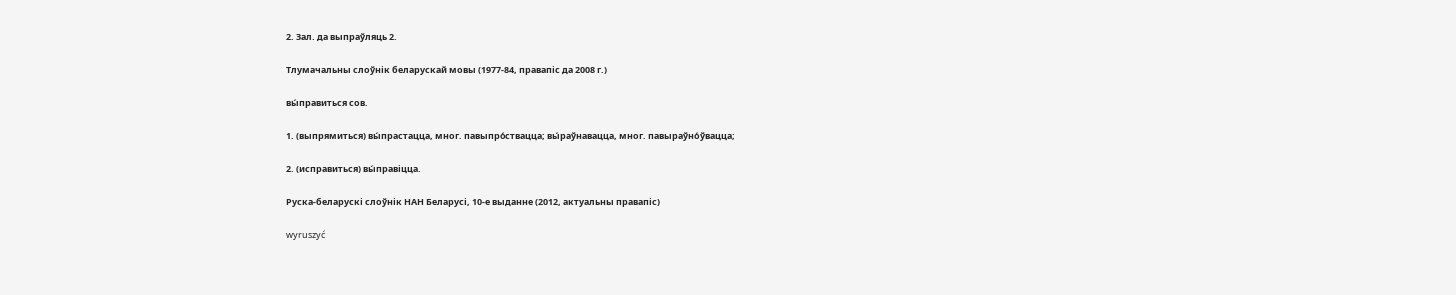2. Зал. да выпраўляць 2.

Тлумачальны слоўнік беларускай мовы (1977-84, правапіс да 2008 г.)

вы́правиться сов.

1. (выпрямиться) вы́прастацца, мног. павыпро́ствацца; вы́раўнавацца, мног. павыраўно́ўвацца;

2. (исправиться) вы́правіцца.

Руска-беларускі слоўнік НАН Беларусі, 10-е выданне (2012, актуальны правапіс)

wyruszyć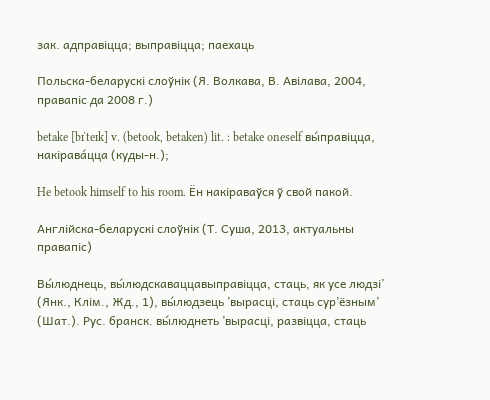зак. адправіцца; выправіцца; паехаць

Польска-беларускі слоўнік (Я. Волкава, В. Авілава, 2004, правапіс да 2008 г.)

betake [bɪˈteɪk] v. (betook, betaken) lit. : betake oneself вы́правіцца, накірава́цца (куды-н.);

He betook himself to his room. Ён накіраваўся ў свой пакой.

Англійска-беларускі слоўнік (Т. Суша, 2013, актуальны правапіс)

Вы́люднець, вы́людскаваццавыправіцца, стаць, як усе людзі’ (Янк., Клім., Жд., 1), вы́людзець ’вырасці, стаць сур’ёзным’ (Шат.). Рус. бранск. вы́люднеть ’вырасці, развіцца, стаць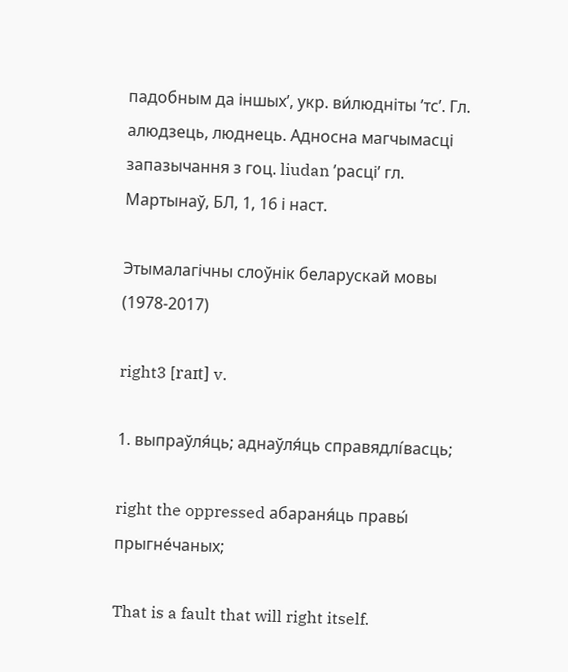падобным да іншых’, укр. ви́людніты ’тс’. Гл. алюдзець, люднець. Адносна магчымасці запазычання з гоц. liudan ’расці’ гл. Мартынаў, БЛ, 1, 16 і наст.

Этымалагічны слоўнік беларускай мовы (1978-2017)

right3 [raɪt] v.

1. выпраўля́ць; аднаўля́ць справядлі́васць;

right the oppressed абараня́ць правы́ прыгне́чаных;

That is a fault that will right itself.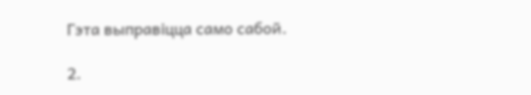Гэта выправіцца само сабой.

2.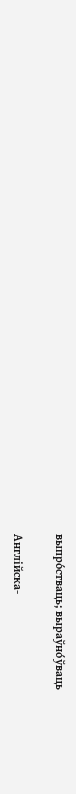выпро́стваць; выраўно́ўваць

Англійска-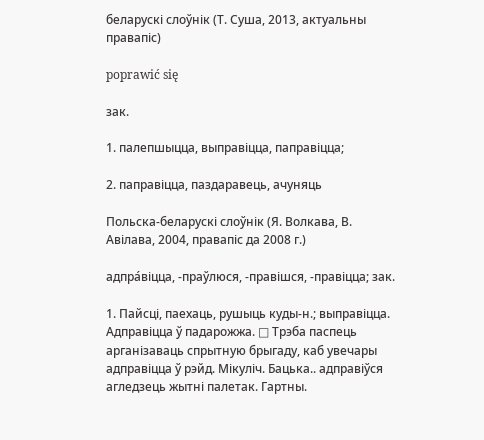беларускі слоўнік (Т. Суша, 2013, актуальны правапіс)

poprawić się

зак.

1. палепшыцца, выправіцца, паправіцца;

2. паправіцца, паздаравець, ачуняць

Польска-беларускі слоўнік (Я. Волкава, В. Авілава, 2004, правапіс да 2008 г.)

адпра́віцца, ‑праўлюся, ‑правішся, ‑правіцца; зак.

1. Пайсці, паехаць, рушыць куды‑н.; выправіцца. Адправіцца ў падарожжа. □ Трэба паспець арганізаваць спрытную брыгаду, каб увечары адправіцца ў рэйд. Мікуліч. Бацька.. адправіўся агледзець жытні палетак. Гартны.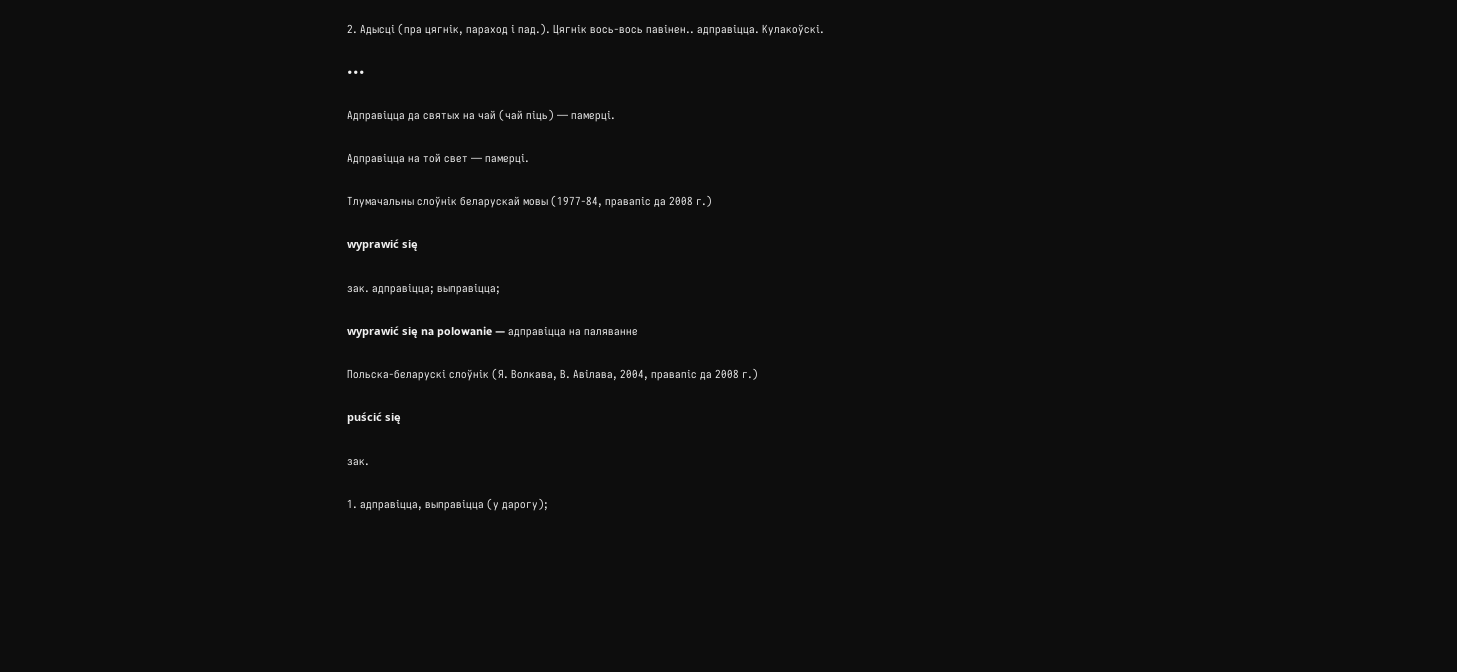2. Адысці (пра цягнік, параход і пад.). Цягнік вось-вось павінен.. адправіцца. Кулакоўскі.

•••

Адправіцца да святых на чай (чай піць) — памерці.

Адправіцца на той свет — памерці.

Тлумачальны слоўнік беларускай мовы (1977-84, правапіс да 2008 г.)

wyprawić się

зак. адправіцца; выправіцца;

wyprawić się na polowanie — адправіцца на паляванне

Польска-беларускі слоўнік (Я. Волкава, В. Авілава, 2004, правапіс да 2008 г.)

puścić się

зак.

1. адправіцца, выправіцца (у дарогу);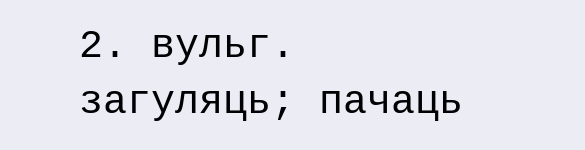2. вульг. загуляць; пачаць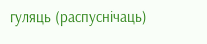гуляць (распуснічаць)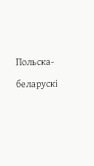Польска-беларускі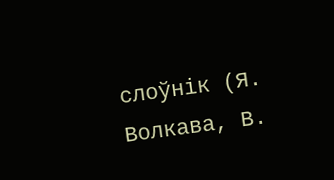слоўнік (Я. Волкава, В.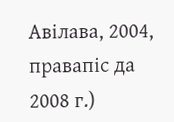Авілава, 2004, правапіс да 2008 г.)